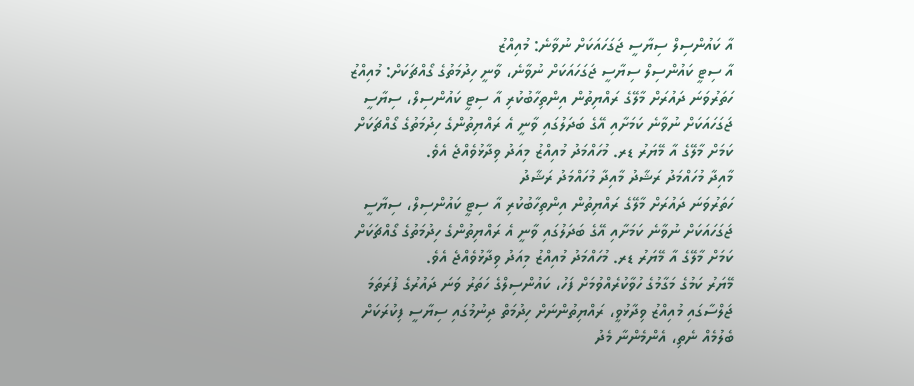އާ ކައުންސިލް ސިޔާސީ ޖަގަހައަކަށް ނުވާނެ: މުއިއްޒު
އާ ސިޓީ ކައުންސިލް ސިޔާސީ ޖަގަހައަކަށް ނުވާނެ، ވާނީ ހިދުމަތުގެ ގޯއްޗަކަށް: މުއިއްޒު
ހަތަރުވަނަ ދައުރަށް މާލޭގެ ރައްޔިތުން އިންތިހާބުކުރި އާ ސިޓީ ކައުންސިލް، ސިޔާސީ ޖަގަހައަކަށް ނުވާނެ ކަމަށާއި އޭގެ ބަދަލުގައި ވާނީ އެ ރައްޔިތުންގެ ހިދުމަތުގެ ގޯއްޗަކަށް ކަމަށް މާލޭގެ އާ މޭޔަރު ޑރ. މުހައްމަދު މުއިއްޒު މިއަދު ވިދާޅުވެއްޖެ އެވެ.
މާއިދާ މުހައްމަދު ރަޝާދު މާއިދާ މުހައްމަދު ރަޝާދު
ހަތަރުވަނަ ދައުރަށް މާލޭގެ ރައްޔިތުން އިންތިހާބުކުރި އާ ސިޓީ ކައުންސިލް، ސިޔާސީ ޖަގަހައަކަށް ނުވާނެ ކަމަށާއި އޭގެ ބަދަލުގައި ވާނީ އެ ރައްޔިތުންގެ ހިދުމަތުގެ ގޯއްޗަކަށް ކަމަށް މާލޭގެ އާ މޭޔަރު ޑރ. މުހައްމަދު މުއިއްޒު މިއަދު ވިދާޅުވެއްޖެ އެވެ.
މޭޔަރު ކަމުގެ މަގާމުގެ ހުވާކުރެއްވުމަށް ފަހު، ކައުންސިލްގެ ހަތަރު ވަނަ ދައުރުގެ ފުރަތަމަ ޖަލްސާގައި މުއިއްޒު ވިދާޅުވީ، ރައްޔިތުންނަށް ހިދުމަތް ދިނުމުގައި ސިޔާސީ ފިކުރަކަށް ބެލުމެއް ނެތި، އެންމެންނާ މެދު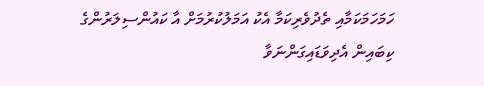ހަމަހަމަކަމާއި ތެދުވެރިކަމާ އެކު އަމަލުކުރުމަށް އާ ކައުންސިލަރުންގެ ކިބައިން އެދިވަޑައިގަންނަވާ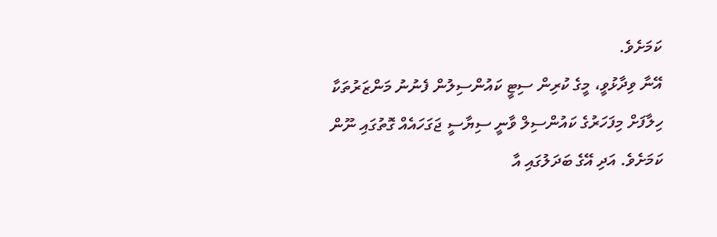ކަމަށެވެ.
އޭނާ ވިދާޅުވީ، މީގެ ކުރިން ސިޓީ ކައުންސިލުން ފެނުނު މަންޒަރުތަކާ ހިލާފަށް މިފަހަރުގެ ކައުންސިލް ވާނީ ސިޔާސީ ޖަގަހައެއް ގޮތުގައި ނޫން ކަމަށެވެ. އަދި އޭގެ ބަދަލުގައި އާ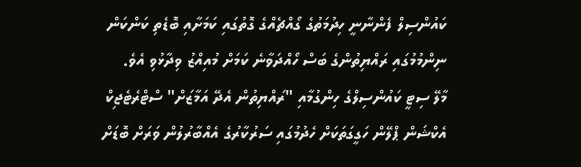ކައުންސިލް ފެންނާނީ ހިދުމަތުގެ ގޯއްޗެއްގެ ގޮތުގައި ކަމަށާއި ބޮޑެތި ކަންކަން ނިންމުމުގައި ރައްޔިތުންގެ ބަސް ހޯއްދަވާނެ ކަމަށް މުއިއްޒު ވިދާޅުވި އެވެ.
މާލޭ ސިޓީ ކައުންސިލްގެ ހިންގުމާއި "ރައްޔިތުން އެދޭ އަމާޒަށް" ސްޓްރެޓެޖިކް އެކްޝަން ޕްލޭން ހަގީގަތަކަށް ހެދުމުގައި ސަރުކާރުގެ އެއްބާރުލުން ވަރަށް ބޮޑަށް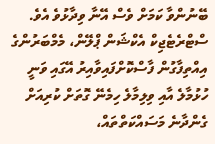ބޭނުންވާ ކަމަށް ވެސް އޭނާ ވިދާޅުވެ އެވެ.
ސްޓްރެޓެޖިކް އެކްޝަން ޕްލޭން، މެމްބަރުންގެ އިއްތިފާގުން ފާސްކޮށްފައިވާއިރު އޭގައި ވަނީ ހުޅުމާލެ އާއި ވިލިމާލެ ހިމެނޭ ގޮތަށް ކުރިއަށް ގެންދާނެ މަސައްކަތްތައް،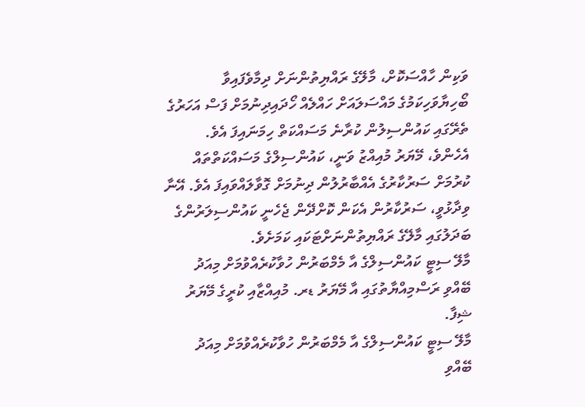ވަކިން ހާއްސަކޮށް، މާލޭގެ ރައްޔިތުންނަށް ދިމާވެފައިވާ ބޯހިޔާވަހިކަމުގެ މައްސަލައަށް ހައްލެއް ހޯދައިދިނުމަށް ފަސް އަހަރުގެ ތެރޭގައި ކައުންސިލުން ކުރާނެ މަސައްކަތް ހިމަނައިފަ އެވެ.
އެހެންވެ، މޭޔަރު މުއިއްޒު ވަނީ، ކައުންސިލްގެ މަސައްކަތްތައް ކުރުމަށް ސަރުކާރުގެ އެއްބާރުލުން ދިނުމަށް ގޮވާލައްވައިފަ އެވެ. އޭނާ ވިދާޅުވީ، ސަރުކާރުން އެކަން ކޮށްދޭން ޖެހެނީ ކައުންސިލަރުންގެ ބަދަލުގައި މާލޭގެ ރައްޔިތުންނަށްޓަކައި ކަމަށެވެ.
މާލޭ ސިޓީ ކައުންސިލްގެ އާ މެމްބަރުން ހުވާކުރެއްވުމަށް މިއަދު ބޭއްވި ރަސްމިއްޔާތުގައި އާ މޭޔަރު ޑރ. މުއިއްޒާއި ކުރީގެ މޭޔަރު ޝިފާ.
މާލޭ ސިޓީ ކައުންސިލްގެ އާ މެމްބަރުން ހުވާކުރެއްވުމަށް މިއަދު ބޭއްވި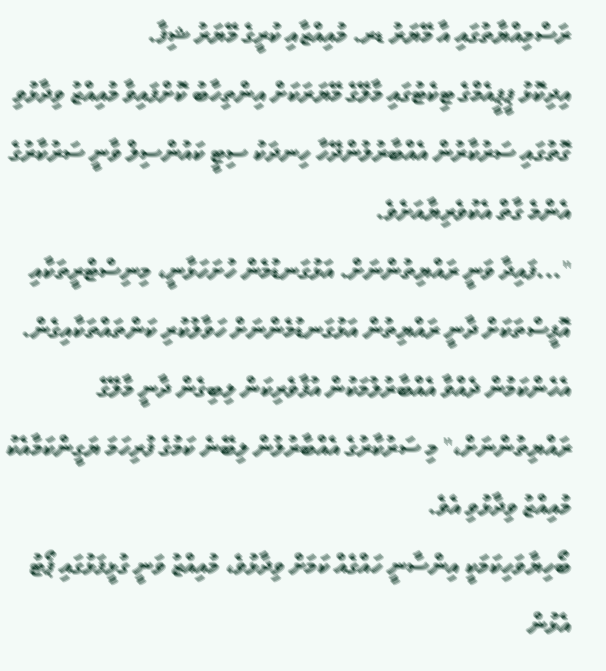ރަސްމިއްޔާތުގައި އާ މޭޔަރު ޑރ. މުއިއްޒާއި ކުރީގެ މޭޔަރު ޝިފާ.
އިދިކޮޅު ޕީޕީއެމްގެ ޓިކެޓުގައި މާލޭގެ މޭޔަރަކަށް އިންތިހާބު ކޮށްފައިވާ މުއިއްޒު ވިދާޅުވި ގޮތުގައި ސަރުކާރުން އެއްބާރުލުންދޭހާ ހިނދަކު ސިޓީ ކައުންސިލް ވާނީ ސަރުކާރުގެ އެންމެ ގާތް އެކުވެރިޔާއަށެވެ.
"...ފައިދާ ވަނީ ރައްޔިތުންނަށް. އަޅުގަނޑުމެން ހުށަހަޅާނީ، މިނިސްޓްރީތަކާއި އޮފީސްތަކަށް ދާނީ ރައްޔިތުން އަޅުގަނޑުމެންނަށް ހަވާލުކުރި ކަންތައްތަކާއިގެން. އެހެންކަމުން ދެއްވާ އެއްބާރުލުމަކުން އުފާވެރިކަން ލިބިގެން ދާނީ މާލޭގެ ރައްޔިތުންނަށް،" މި ސަރުކާރުގެ އެއްބާރުލުން ލިބޭނެ ކަމުގެ ފުރިހަމަ ޔަގީންކަމާއެކު މުއިއްޒު ވިދާޅުވި އެވެ.
ބޯހިޔާވަހިކަމަކީ އިންސާނީ ހައްގެއް ކަމަށް ވިދާޅުވެ، މުއިއްޒު ވަނީ ގުޅީފަޅުގައި ޕޯޓު އެޅުން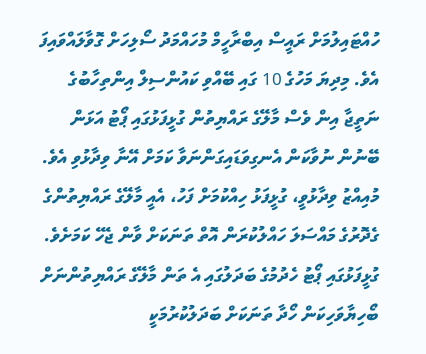ހުއްޓައިލުމަށް ރައީސް އިބްރާހީމް މުހައްމަދު ސޯލިހަށް ގޮވާލައްވައިފަ އެވެ. މިދިޔަ މަހުގެ 10 ގައި ބޭއްވި ކައުންސިލް އިންތިހާބުގެ ނަތީޖާ އިން ވެސް މާލޭގެ ރައްޔިތުން ގުޅީފަޅުގައި ޕޯޓު އަޅަން ބޭނުން ނުވާކަން އެނގިވަޑައިގަންނަވާ ކަމަށް އޭނާ ވިދާޅުވި އެވެ.
މުއިއްޒު ވިދާޅުވީ، ގުޅީފަޅު ހިއްކުމަށް ފަހު، އެއީ މާލޭގެ ރައްޔިތުންގެ ގެދޮރުގެ މައްސަލަ ހައްލުކުރަން އޮތް ތަނަކަށް ވާން ޖެހޭ ކަމަށެވެ.
ގުޅީފަޅުގައި ޕޯޓު ހެދުމުގެ ބަދަލުގައި އެ ތަން މާލޭގެ ރައްޔިތުންނަށް ބޯހިޔާވަހިކަން ހޯދާ ތަނަކަށް ބަދަލުކުރުމަކީ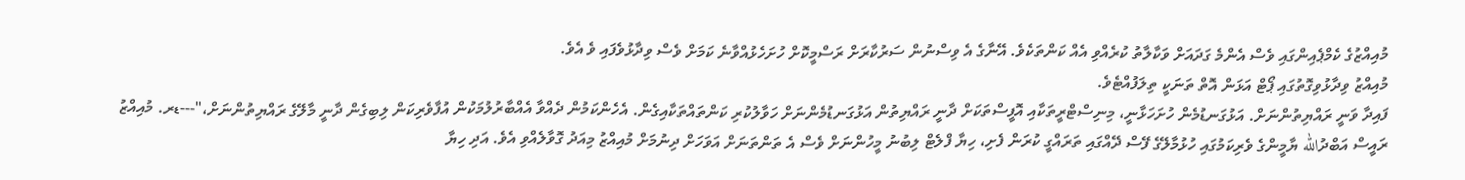މުއިއްޒުގެ ކެމްޕެއިންގައި ވެސް އެންމެ ގަދައަށް ވަކާލާތު ކުރެއްވި އެއް ކަންތަކެވެ. އޭނާގެ އެ ވިސްނުން ސަރުކާރަށް ރަސްމީކޮށް ހުށަހެޅުއްވާނެ ކަމަށް ވެސް ވިދާޅުވެފައި ވެ އެވެ.
މުއިއްޒު ވިދާޅުވިގޮތުގައި ޕޯޓް އަޅަން އޮތް ތަނަކީ ތިލަފުއްޓެވެ.
ފައިދާ ވަނީ ރައްޔިތުންނަށް. އަޅުގަނޑުމެން ހުށަހަޅާނީ، މިނިސްޓްރީތަކާއި އޮފީސްތަކަށް ދާނީ ރައްޔިތުން އަޅުގަނޑުމެންނަށް ހަވާލުކުރި ކަންތައްތަކާއިގެން. އެހެންކަމުން ދެއްވާ އެއްބާރުލުމަކުން އުފާވެރިކަން ލިބިގެން ދާނީ މާލޭގެ ރައްޔިތުންނަށް،"---ޑރ. މުއިއްޒު
ރައީސް އަބްދުالله ޔާމީންގެ ވެރިކަމުގައި ހުޅުމާލޭގެ ފޭސް ދޭއްގައި ތަރައްގީ ކުރަން ފެށި، ހިޔާ ފްލެޓް ލިބުނު މީހުންނަށް ވެސް އެ ތަންތަނަށް އަވަހަށް ދިނުމަށް މުއިއްޒު މިއަދު ގޮވާލެއްވި އެވެ. އަދި ހިޔާ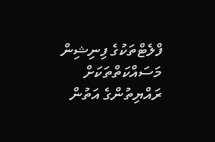ފްލެޓްތަކުގެ ފިނިޝިން މަސައްކަތްތަކަށް ރައްޔިތުންގެ އަތުން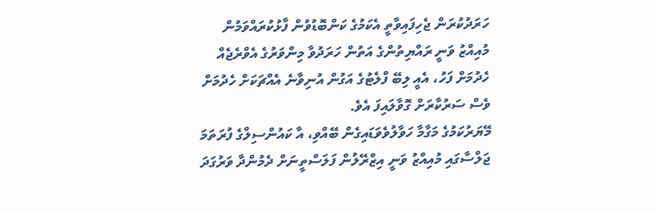ހަރަދުކުރަން ޖެހިފައިވާތީ އެކަމުގެ ކަންބޮޑުވުން ފާޅުކުރައްވަމުން މުއިއްޒު ވަނީ ރައްޔިތުންގެ އަތުން ހަރަދުވާ މިންވަރުގެ އެވްރެޖެއް ހެދުމަށް ފަހު، އެއީ ލިބޭ ފްލެޓުގެ އަގުން އުނިވާނެ އެއްޗަކަށް ހެދުމަށް ވެސް ސަރުކާރަށް ގޮވާލައިފަ އެވެ.
މޭޔަރުކަމުގެ މަގާމާ ހަވާލުވެވަޑައިގެން ބޭއްވި، އާ ކައުންސިލްގެ ފުރަތަމަ ޖަލްސާގައި މުއިއްޒު ވަނީ އިޒްރޭލުން ފަލަސްތީނަށް ދެމުންދާ ވަރުގަދަ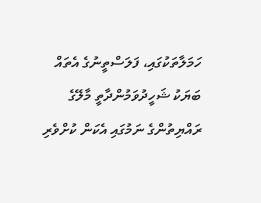ހަމަލާތަކުގައި، ފަލަސްތީނުގެ އެތައް ބަޔަކު ޝަހީދުވަމުންދާތީ މާލޭގެ ރައްޔިތުންގެ ނަމުގައި އެކަން ކުށްވެރި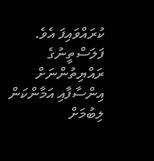ކުރައްވައިފަ އެވެ. ފަލަސްތީނުގެ ރައްޔިތުންނަށް އިންސާފާއި އަމާންކަން ލިބުމަށް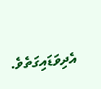އެދިވަޑައިގަތެވެ.